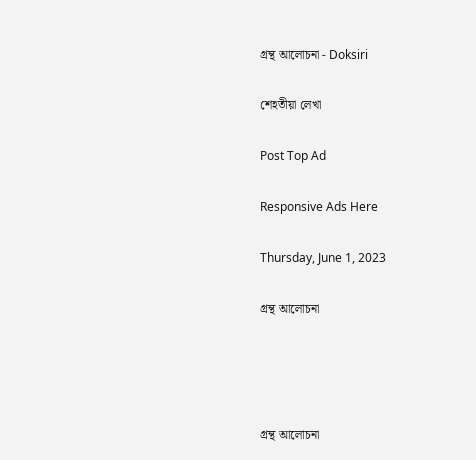গ্ৰন্থ আলোচনা - Doksiri

শেহতীয়া লেখা

Post Top Ad

Responsive Ads Here

Thursday, June 1, 2023

গ্ৰন্থ আলোচনা




গ্ৰন্থ আলোচনা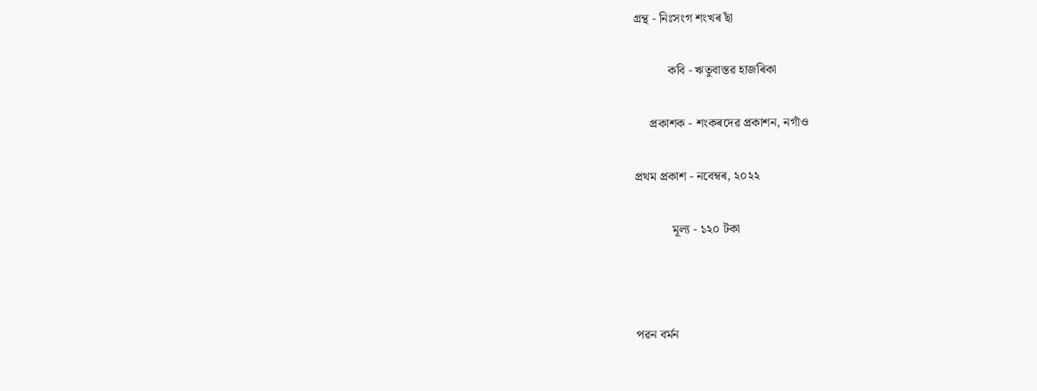গ্ৰন্থ - নিঃসংগ শংখৰ ছাঁ

           কবি - ঋতুবাস্তৱ হাজৰিকা

     প্ৰকাশক - শংকৰদেৱ প্ৰকাশন, নগাঁও

প্ৰথম প্ৰকাশ - নবেম্বৰ, ২০২২

            মূল্য - ১২০ টকা



পৱন বৰ্মন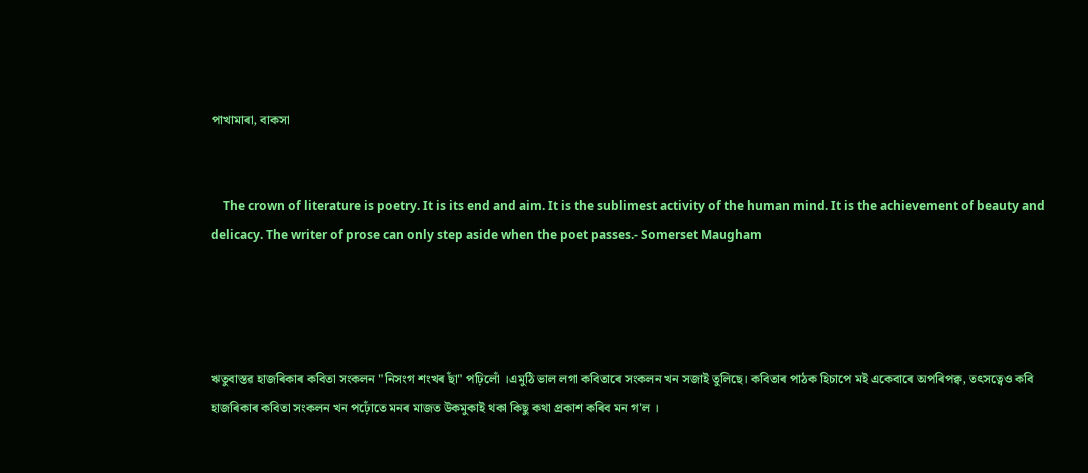পাখামাৰা, বাকসা


    The crown of literature is poetry. It is its end and aim. It is the sublimest activity of the human mind. It is the achievement of beauty and delicacy. The writer of prose can only step aside when the poet passes.- Somerset Maugham




ঋতুবাস্তৱ হাজৰিকাৰ কবিতা সংকলন "নিসংগ শংখৰ ছাঁ" পঢ়িলোঁ ।এমুঠি ভাল লগা কবিতাৰে সংকলন খন সজাই তুলিছে। কবিতাৰ পাঠক হিচাপে মই একেবাৰে অপৰিপক্ব, তৎসত্বেও কবি হাজৰিকাৰ কবিতা সংকলন খন পঢ়োঁতে মনৰ মাজত উকমুকাই থকা কিছু কথা প্ৰকাশ কৰিব মন গ'ল ।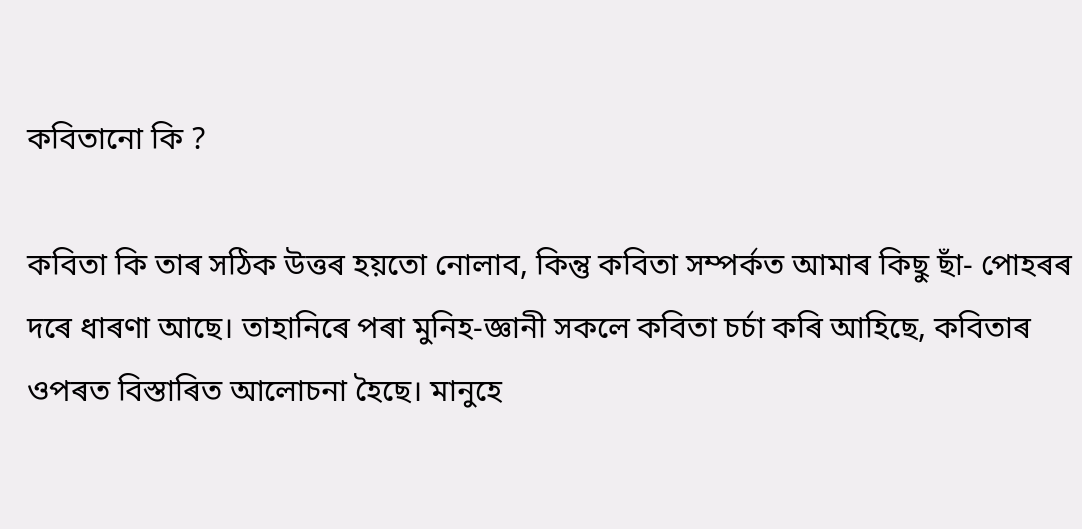কবিতানো কি ?

কবিতা কি তাৰ সঠিক উত্তৰ হয়তো নোলাব, কিন্তু কবিতা সম্পৰ্কত আমাৰ কিছু ছাঁ- পোহৰৰ দৰে ধাৰণা আছে। তাহানিৰে পৰা মুনিহ-জ্ঞানী সকলে কবিতা চৰ্চা কৰি আহিছে, কবিতাৰ ওপৰত বিস্তাৰিত আলোচনা হৈছে। মানুহে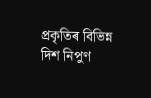প্ৰকৃতিৰ বিভিন্ন দিশ নিপুণ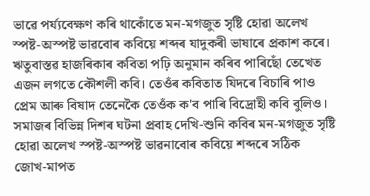ভাৱে পৰ্য্যবেক্ষণ কৰি থাকোঁতে মন-মগজুত সৃষ্টি হোৱা অলেখ স্পষ্ট-অস্পষ্ট ভাৱবোৰ কবিয়ে শব্দৰ যাদুকৰী ভাষাৰে প্ৰকাশ কৰে। ঋতুবাস্তৱ হাজৰিকাৰ কবিতা পঢ়ি অনুমান কৰিব পাৰিছোঁ তেখেত এজন লগতে কৌশলী কবি। তেওঁৰ কবিতাত যিদৰে বিচাৰি পাও প্ৰেম আৰু বিষাদ তেনেকৈ তেওঁক ক'ব পাৰি বিদ্ৰোহী কবি বুলিও। সমাজৰ বিভিন্ন দিশৰ ঘটনা প্ৰবাহ দেখি-শুনি কবিৰ মন-মগজুত সৃষ্টি হোৱা অলেখ স্পষ্ট-অস্পষ্ট ভাৱনাবোৰ কবিয়ে শব্দৰে সঠিক জোখ-মাপত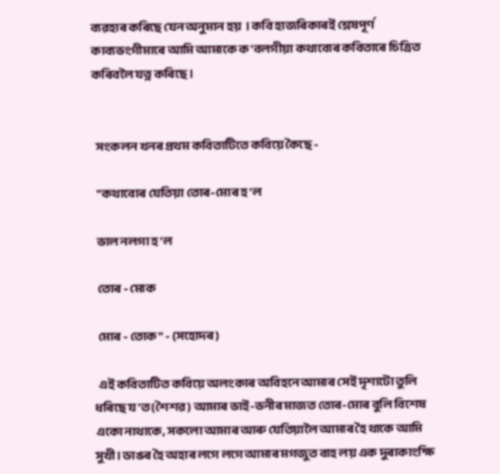ব্যৱহাৰ কৰিছে যেন অনুমান হয়  । কবি হাজৰিকাৰই শ্লেষপূৰ্ণ কাব্যভংগীমাৰে আমি আমাকে ক'বলগীয়া কথাবোৰ কবিতাৰে চিত্ৰিত কৰিবলৈ যত্ন কৰিছে ।


  সংকলন খনৰ প্ৰথম কবিতাটিতে কবিয়ে কৈছে -

  "কথাবোৰ যেতিয়া তোৰ-মোৰ হ'ল

  ভাল নলগা হ'ল

  তোৰ - মোক

  মোৰ - তোক" - (সহোদৰ)

  এই কবিতাটিত কবিয়ে অলংকাৰ অবিহনে আমাৰ সেই দৃশ্যটো তুলি ধৰিছে য'ত (শৈশৱ) আমাৰ ভাই-ভনীৰ মাজত তোৰ-মোৰ বুলি বিশেষ একো নাথাকে, সকলো আমাৰ আৰু যেতিয়ালৈ আমাৰ হৈ থাকে আমি সুখী। ডাঙৰ হৈ অহাৰ লগে লগে আমাৰ মগজুত বাহ লয় এক দুৰাকাংক্ষি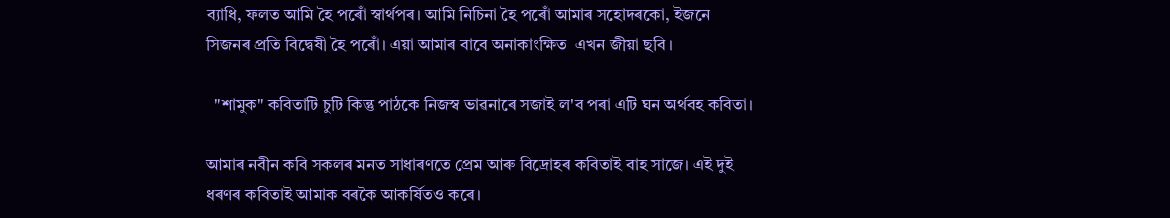ব্যাধি, ফলত আমি হৈ পৰোঁ স্বাৰ্থপৰ। আমি নিচিনা হৈ পৰোঁ আমাৰ সহোদৰকো, ইজনে সিজনৰ প্ৰতি বিদ্বেষী হৈ পৰোঁ। এয়া আমাৰ বাবে অনাকাংক্ষিত  এখন জীয়া ছবি ।

  "শামুক" কবিতাটি চুটি কিন্তু পাঠকে নিজস্ব ভাৱনাৰে সজাই ল'ব পৰা এটি ঘন অৰ্থবহ কবিতা।

আমাৰ নবীন কবি সকলৰ মনত সাধাৰণতে প্ৰেম আৰু বিদ্ৰোহৰ কবিতাই বাহ সাজে। এই দুই ধৰণৰ কবিতাই আমাক বৰকৈ আকৰ্ষিতও কৰে।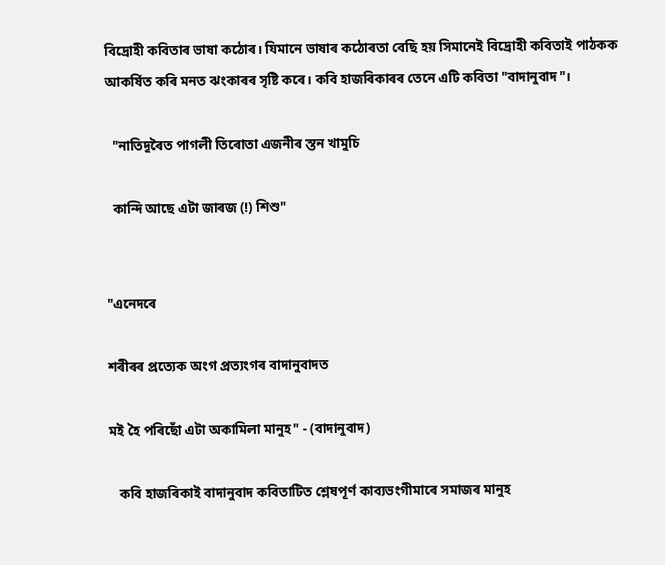বিদ্ৰোহী কবিতাৰ ভাষা কঠোৰ। যিমানে ভাষাৰ কঠোৰতা বেছি হয় সিমানেই বিদ্ৰোহী কবিতাই পাঠকক আকৰ্ষিত কৰি মনত ঝংকাৰৰ সৃষ্টি কৰে। কবি হাজৰিকাৰৰ তেনে এটি কবিতা "বাদানুবাদ"।

  "নাতিদূৰৈত পাগলী তিৰোতা এজনীৰ স্তন খামুচি

  কান্দি আছে এটা জাৰজ (!) শিশু"


"এনেদৰে

শৰীৰৰ প্ৰত্যেক অংগ প্ৰত্যংগৰ বাদানুবাদত

মই হৈ পৰিছোঁ এটা অকামিলা মানুহ" - (বাদানুবাদ)

   কবি হাজৰিকাই বাদানুবাদ কবিতাটিত শ্লেষপূৰ্ণ কাব্যভংগীমাৰে সমাজৰ মানুহ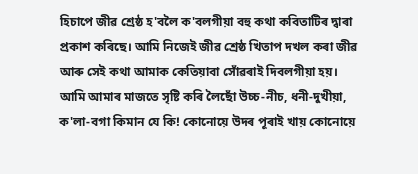হিচাপে জীৱ শ্ৰেষ্ঠ হ'বলৈ ক'বলগীয়া বহু কথা কবিতাটিৰ দ্বাৰা প্ৰকাশ কৰিছে। আমি নিজেই জীৱ শ্ৰেষ্ঠ খিতাপ দখল কৰা জীৱ আৰু সেই কথা আমাক কেতিয়াবা সোঁৱৰাই দিবলগীয়া হয়। আমি আমাৰ মাজতে সৃষ্টি কৰি লৈছোঁ উচ্চ-নীচ, ধনী-দুখীয়া, ক'লা-বগা কিমান যে কি! কোনোয়ে উদৰ পূৰাই খায় কোনোয়ে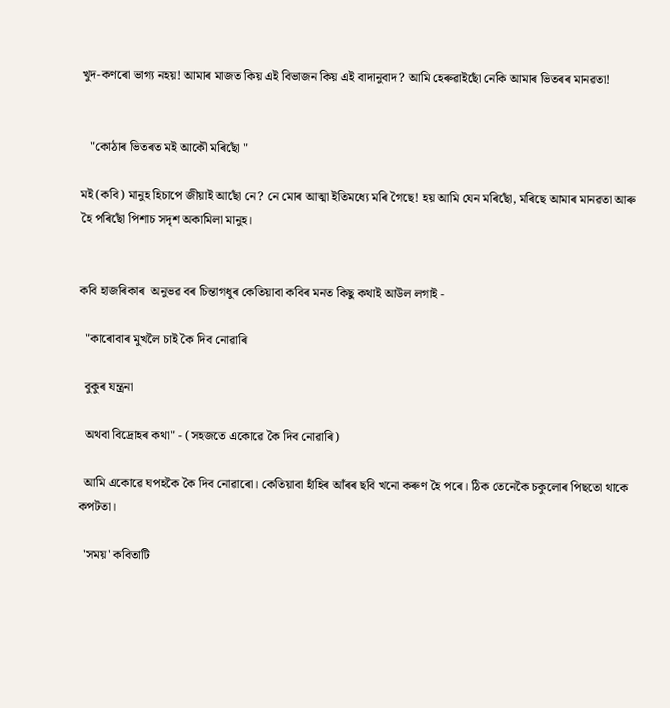খুদ-কণৰো ভাগ্য নহয়! আমাৰ মাজত কিয় এই বিভাজন কিয় এই বাদানুবাদ? আমি হেৰুৱাইছোঁ নেকি আমাৰ ভিতৰৰ মানৱতা!


   "কোঠাৰ ভিতৰত মই আকৌ মৰিছোঁ "

মই (কবি) মানুহ হিচাপে জীয়াই আছোঁ নে? নে মোৰ আত্মা ইতিমধ্যে মৰি গৈছে! হয় আমি যেন মৰিছোঁ, মৰিছে আমাৰ মানৱতা আৰু হৈ পৰিছোঁ পিশাচ সদৃশ অকামিলা মানুহ।


কবি হাজৰিকাৰ  অনুভৱ বৰ চিন্তাগধুৰ কেতিয়াবা কবিৰ মনত কিছু কথাই আউল লগাই -

  "কাৰোবাৰ মুখলৈ চাই কৈ দিব নোৱাৰি

  বুকুৰ যন্ত্ৰনা

  অথবা বিদ্ৰোহৰ কথা" - (সহজতে একোৱে কৈ দিব নোৱাৰি)

  আমি একোৱে ঘপহকৈ কৈ দিব নোৱাৰো। কেতিয়াবা হাঁহিৰ আঁৰৰ ছবি খনো কৰুণ হৈ পৰে। ঠিক তেনেকৈ চকুলোৰ পিছতো থাকে কপটতা।

  'সময়' কবিতাটি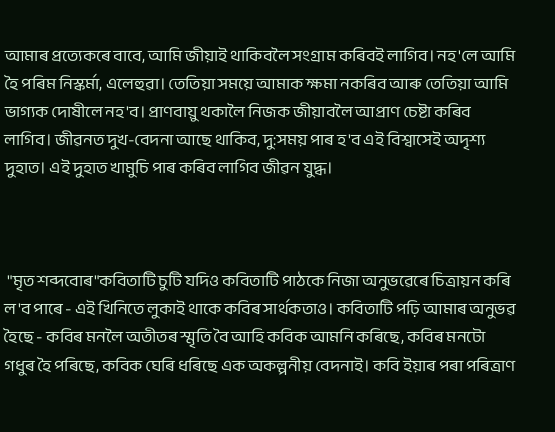আমাৰ প্ৰত্যেকৰে বাবে, আমি জীয়াই থাকিবলৈ সংগ্ৰাম কৰিবই লাগিব। নহ'লে আমি হৈ পৰিম নিস্কৰ্মা, এলেহুৱা। তেতিয়া সময়ে আমাক ক্ষমা নকৰিব আৰু তেতিয়া আমি ভাগ্যক দোষীলে নহ'ব। প্ৰাণবায়ু থকালৈ নিজক জীয়াবলৈ আপ্ৰাণ চেষ্টা কৰিব লাগিব। জীৱনত দুখ-বেদনা আছে থাকিব, দু:সময় পাৰ হ'ব এই বিশ্বাসেই অদৃশ্য দুহাত। এই দুহাত খামুচি পাৰ কৰিব লাগিব জীৱন যুদ্ধ।



 "মৃত শব্দবোৰ"কবিতাটি চুটি যদিও কবিতাটি পাঠকে নিজা অনুভৱেৰে চিত্ৰায়ন কৰি ল'ব পাৰে - এই খিনিতে লুকাই থাকে কবিৰ সাৰ্থকতাও। কবিতাটি পঢ়ি আমাৰ অনুভৱ হৈছে - কবিৰ মনলৈ অতীতৰ স্মৃতি বৈ আহি কবিক আমনি কৰিছে, কবিৰ মনটো গধুৰ হৈ পৰিছে, কবিক ঘেৰি ধৰিছে এক অকল্পনীয় বেদনাই। কবি ইয়াৰ পৰা পৰিত্ৰাণ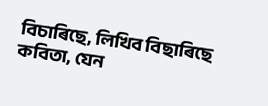বিচাৰিছে, লিখিব বিছাৰিছে কবিতা, যেন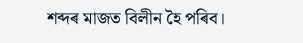শব্দৰ মাজত বিলীন হৈ পৰিব।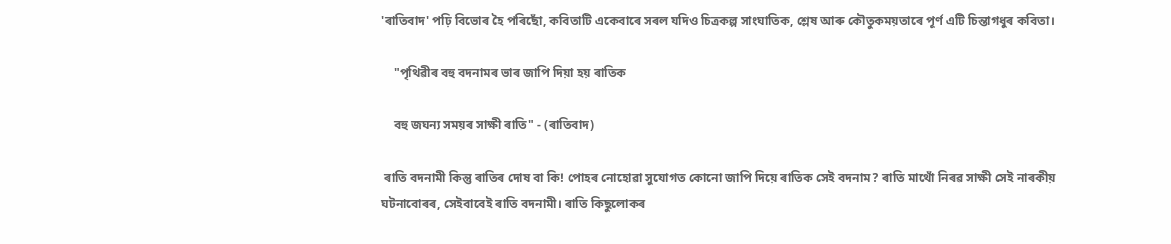'ৰাতিবাদ' পঢ়ি বিভোৰ হৈ পৰিছোঁ, কবিতাটি একেবাৰে সৰল যদিও চিত্ৰকল্প সাংঘাতিক, শ্লেষ আৰু কৌতুকময়তাৰে পূৰ্ণ এটি চিন্তাগধুৰ কবিতা।

    "পৃথিৱীৰ বহু বদনামৰ ভাৰ জাপি দিয়া হয় ৰাতিক

    বহু জঘন্য সময়ৰ সাক্ষী ৰাতি" - (ৰাতিবাদ)

 ৰাতি বদনামী কিন্তু ৰাতিৰ দোষ বা কি! পোহৰ নোহোৱা সুযোগত কোনো জাপি দিয়ে ৰাতিক সেই বদনাম? ৰাতি মাথোঁ নিৰৱ সাক্ষী সেই নাৰকীয় ঘটনাবোৰৰ, সেইবাবেই ৰাতি বদনামী। ৰাতি কিছুলোকৰ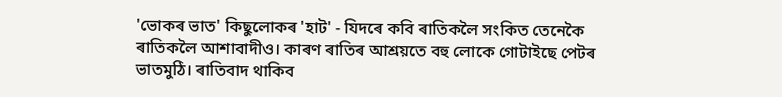'ভোকৰ ভাত' কিছুলোকৰ 'হাট' - যিদৰে কবি ৰাতিকলৈ সংকিত তেনেকৈ ৰাতিকলৈ আশাবাদীও। কাৰণ ৰাতিৰ আশ্ৰয়তে বহু লোকে গোটাইছে পেটৰ ভাতমুঠি। ৰাতিবাদ থাকিব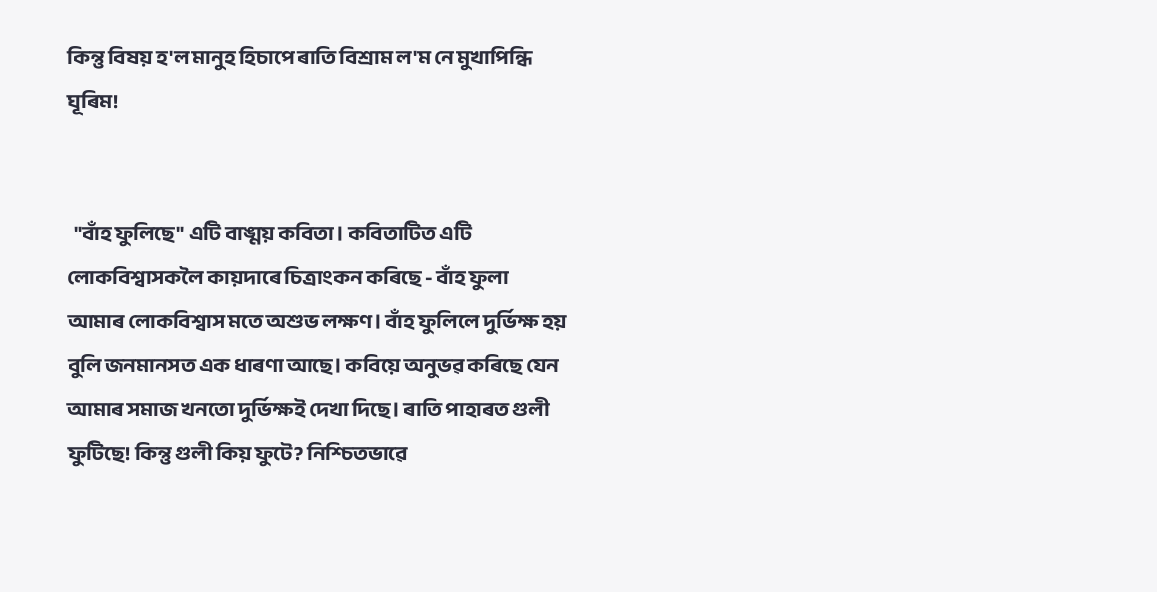কিন্তু বিষয় হ'ল মানুহ হিচাপে ৰাতি বিশ্ৰাম ল'ম নে মুখাপিন্ধি ঘূৰিম!


  "বাঁহ ফুলিছে" এটি বাঙ্ময় কবিতা। কবিতাটিত এটি লোকবিশ্বাসকলৈ কায়দাৰে চিত্ৰাংকন কৰিছে - বাঁহ ফুলা আমাৰ লোকবিশ্বাস মতে অশুভ লক্ষণ। বাঁহ ফুলিলে দুৰ্ভিক্ষ হয় বুলি জনমানসত এক ধাৰণা আছে। কবিয়ে অনুভৱ কৰিছে যেন আমাৰ সমাজ খনতো দুৰ্ভিক্ষই দেখা দিছে। ৰাতি পাহাৰত গুলী ফুটিছে! কিন্তু গুলী কিয় ফুটে? নিশ্চিতভাৱে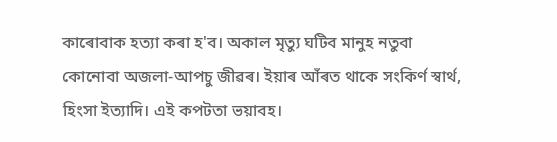কাৰোবাক হত্যা কৰা হ'ব। অকাল মৃত্যু ঘটিব মানুহ নতুবা কোনোবা অজলা-আপচু জীৱৰ। ইয়াৰ আঁৰত থাকে সংকিৰ্ণ স্বাৰ্থ, হিংসা ইত্যাদি। এই কপটতা ভয়াবহ।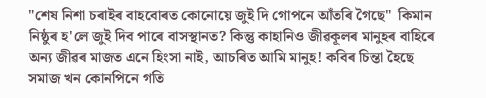"শেষ নিশা চৰাইৰ বাহবোৰত কোনোয়ে জুই দি গোপনে আঁতৰি গৈছে"  কিমান নিষ্ঠুৰ হ'লে জুই দিব পাৰে বাসস্থানত? কিন্তু কাহানিও জীৱকূলৰ মানুহৰ বাহিৰে অন্য জীৱৰ মাজত এনে হিংসা নাই, আচৰিত আমি মানুহ! কবিৰ চিন্তা হৈছে সমাজ খন কোনপিনে গতি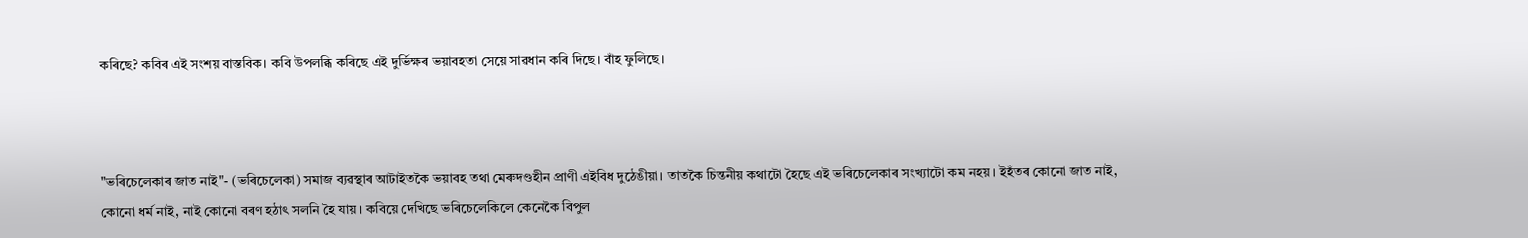কৰিছে? কবিৰ এই সংশয় বাস্তবিক। কবি উপলব্ধি কৰিছে এই দুৰ্ভিক্ষৰ ভয়াবহতা সেয়ে সাৱধান কৰি দিছে। বাঁহ ফুলিছে।



"ভৰিচেলেকাৰ জাত নাই"- (ভৰিচেলেকা) সমাজ ব্যৱস্থাৰ আটাইতকৈ ভয়াবহ তথা মেৰুদণ্ডহীন প্ৰাণী এইবিধ দুঠেঙীয়া। তাতকৈ চিন্তনীয় কথাটো হৈছে এই ভৰিচেলেকাৰ সংখ্যাটো কম নহয়। ইহঁতৰ কোনো জাত নাই, কোনো ধৰ্ম নাই, নাই কোনো বৰণ হঠাৎ সলনি হৈ যায়। কবিয়ে দেখিছে ভৰিচেলেকিলে কেনেকৈ বিপুল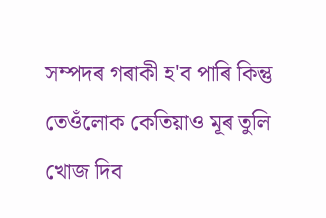সম্পদৰ গৰাকী হ'ব পাৰি কিন্তু তেওঁলোক কেতিয়াও মূৰ তুলি খোজ দিব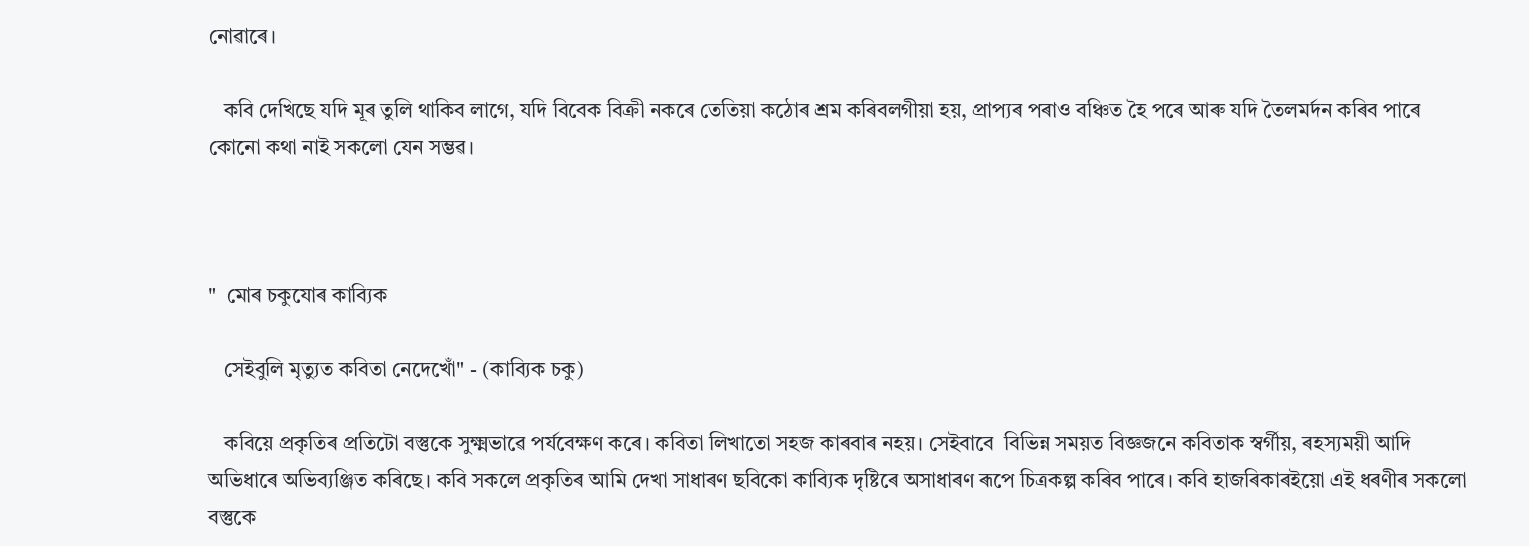নোৱাৰে।

   কবি দেখিছে যদি মূৰ তুলি থাকিব লাগে, যদি বিবেক বিক্ৰী নকৰে তেতিয়া কঠোৰ শ্ৰম কৰিবলগীয়া হয়, প্ৰাপ্যৰ পৰাও বঞ্চিত হৈ পৰে আৰু যদি তৈলমৰ্দন কৰিব পাৰে কোনো কথা নাই সকলো যেন সম্ভৱ।



"  মোৰ চকুযোৰ কাব্যিক

   সেইবুলি মৃত্যুত কবিতা নেদেখোঁ" - (কাব্যিক চকু)

   কবিয়ে প্ৰকৃতিৰ প্ৰতিটো বস্তুকে সুক্ষ্মভাৱে পৰ্যবেক্ষণ কৰে। কবিতা লিখাতো সহজ কাৰবাৰ নহয়। সেইবাবে  বিভিন্ন সময়ত বিজ্ঞজনে কবিতাক স্বৰ্গীয়, ৰহস্যময়ী আদি অভিধাৰে অভিব্যঞ্জিত কৰিছে। কবি সকলে প্ৰকৃতিৰ আমি দেখা সাধাৰণ ছবিকো কাব্যিক দৃষ্টিৰে অসাধাৰণ ৰূপে চিত্ৰকল্প কৰিব পাৰে। কবি হাজৰিকাৰইয়ো এই ধৰণীৰ সকলো বস্তুকে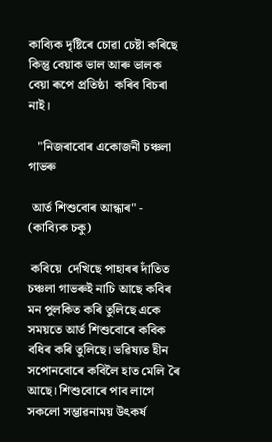কাব্যিক দৃষ্টিৰে চোৱা চেষ্টা কৰিছে কিন্তু বেয়াক ভাল আৰু ভালক বেয়া ৰূপে প্ৰতিষ্ঠা  কৰিব বিচৰা নাই।

   "নিজৰাবোৰ একোজনী চঞ্চলা গাভৰু

 আৰ্ত শিশুবোৰ আন্ধাৰ" - (কাব্যিক চকু)

 কবিয়ে  দেখিছে পাহাৰৰ দাঁতিত চঞ্চলা গাভৰুই নাচি আছে কবিৰ মন পুলকিত কৰি তুলিছে একে সময়তে আৰ্ত শিশুবোৰে কবিক  বধিৰ কৰি তুলিছে। ভৱিষ্যত হীন সপোনবোৰে কবিলৈ হাত মেলি ৰৈ আছে। শিশুবোৰে পাব লাগে সকলো সম্ভাৱনাময় উৎকৰ্ষ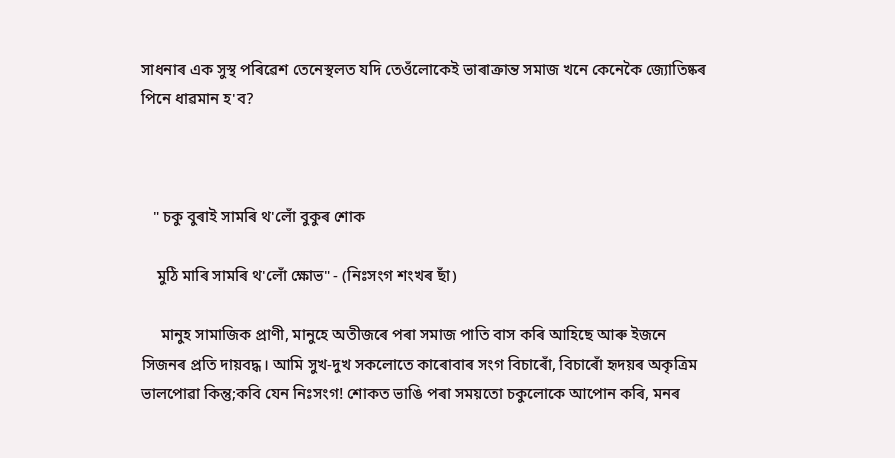সাধনাৰ এক সুস্থ পৰিৱেশ তেনেস্থলত যদি তেওঁলোকেই ভাৰাক্ৰান্ত সমাজ খনে কেনেকৈ জ্যোতিষ্কৰ পিনে ধাৱমান হ'ব?



   " চকু বুৰাই সামৰি থ'লোঁ বুকুৰ শোক

    মুঠি মাৰি সামৰি থ'লোঁ ক্ষোভ" - (নিঃসংগ শংখৰ ছাঁ)

     মানুহ সামাজিক প্ৰাণী, মানুহে অতীজৰে পৰা সমাজ পাতি বাস কৰি আহিছে আৰু ইজনে সিজনৰ প্ৰতি দায়বদ্ধ। আমি সুখ-দুখ সকলোতে কাৰোবাৰ সংগ বিচাৰোঁ, বিচাৰোঁ হৃদয়ৰ অকৃত্ৰিম ভালপোৱা কিন্তু;কবি যেন নিঃসংগ! শোকত ভাঙি পৰা সময়তো চকুলোকে আপোন কৰি, মনৰ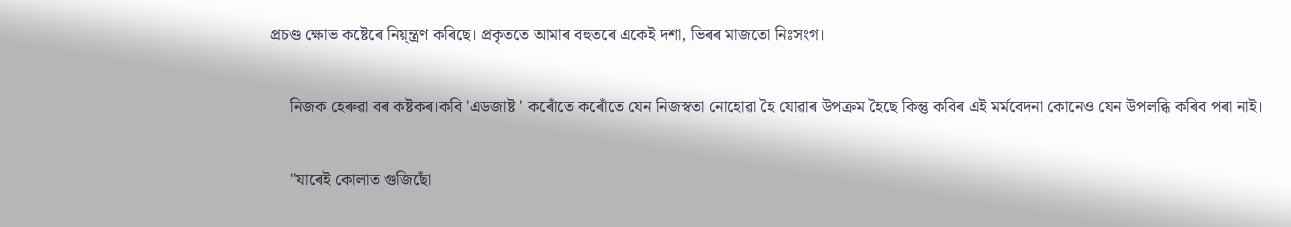প্ৰচণ্ড ক্ষোভ কষ্টেৰে নিয়্ন্ত্ৰণ কৰিছে। প্ৰকৃততে আমাৰ বহুতৰে একেই দশা, ভিৰৰ মাজতো নিঃসংগ।

     নিজক হেৰুৱা বৰ কষ্টকৰ।কবি 'এডজাষ্ট ' কৰোঁতে কৰোঁতে যেন নিজস্বতা নোহোৱা হৈ যোৱাৰ উপক্ৰম হৈছে কিন্তু কবিৰ এই মৰ্মবেদনা কোনেও যেন উপলব্ধি কৰিব পৰা নাই।

     "যাৰেই কোলাত গুজিছোঁ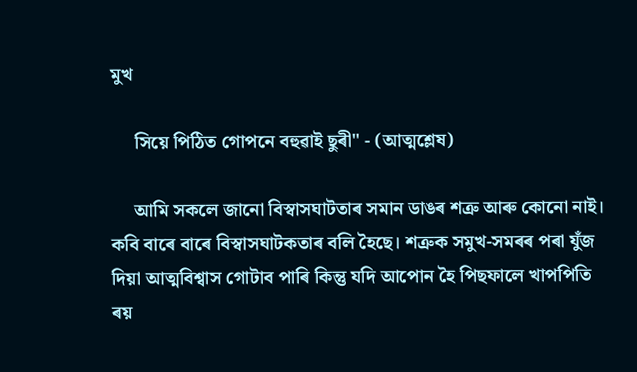মুখ

     সিয়ে পিঠিত গোপনে বহুৱাই ছুৰী" - (আত্মশ্লেষ)

     আমি সকলে জানো বিস্বাসঘাটতাৰ সমান ডাঙৰ শত্ৰু আৰু কোনো নাই। কবি বাৰে বাৰে বিস্বাসঘাটকতাৰ বলি হৈছে। শত্ৰুক সমুখ-সমৰৰ পৰা যুঁজ দিয়া আত্মবিশ্বাস গোটাব পাৰি কিন্তু যদি আপোন হৈ পিছফালে খাপপিতি ৰয়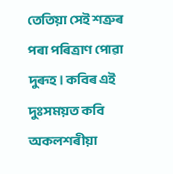তেতিয়া সেই শত্ৰুৰ পৰা পৰিত্ৰাণ পোৱা দুৰূহ। কবিৰ এই দুঃসময়ত কবি অকলশৰীয়া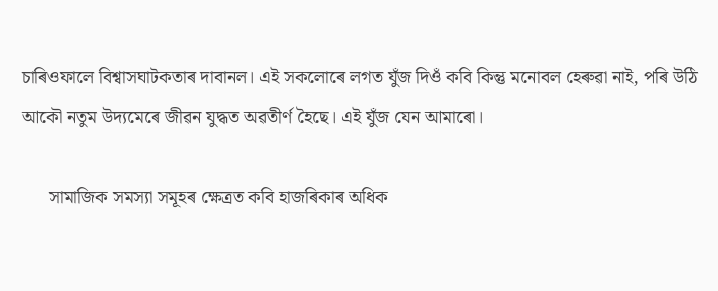চাৰিওফালে বিশ্বাসঘাটকতাৰ দাবানল। এই সকলোৰে লগত যুঁজ দিওঁ কবি কিন্তু মনোবল হেৰুৱা নাই, পৰি উঠি আকৌ নতুম উদ্যমেৰে জীৱন যুদ্ধত অৱতীৰ্ণ হৈছে। এই যুঁজ যেন আমাৰো।

      সামাজিক সমস্যা সমূহৰ ক্ষেত্ৰত কবি হাজৰিকাৰ অধিক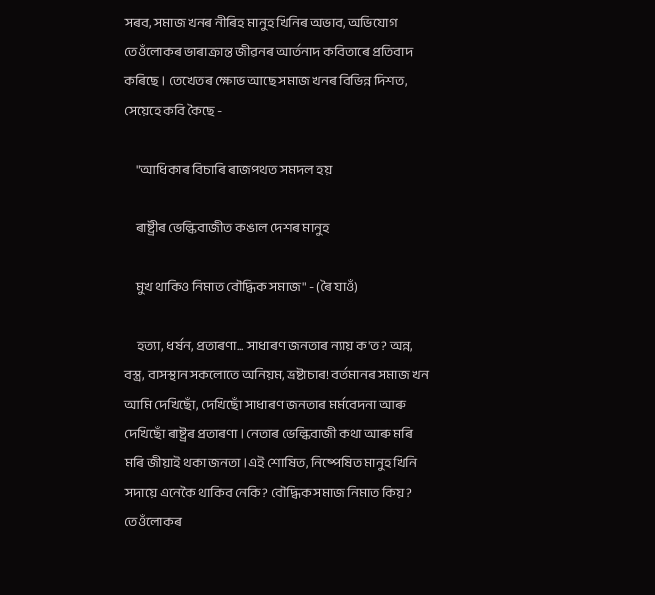সৰব, সমাজ খনৰ নীৰিহ মানুহ খিনিৰ অভাব, অভিযোগ তেওঁলোকৰ ভাৰাক্ৰান্ত জীৱনৰ আৰ্তনাদ কবিতাৰে প্ৰতিবাদ কৰিছে। তেখেতৰ ক্ষোভ আছে সমাজ খনৰ বিভিন্ন দিশত, সেয়েহে কবি কৈছে -

     "আধিকাৰ বিচাৰি ৰাজপথত সমদল হয়

     ৰাষ্ট্ৰীৰ ভেল্কিবাজীত কঙাল দেশৰ মানুহ

     মুখ থাকিও নিমাত বৌদ্ধিক সমাজ" - (ৰৈ যাওঁ)

     হত্যা, ধৰ্ষন, প্ৰতাৰণা... সাধাৰণ জনতাৰ ন্যায় ক'ত? অন্ন, বস্ত্ৰ, বাসস্থান সকলোতে অনিয়ম, ভ্ৰষ্টাচাৰ! বৰ্তমানৰ সমাজ খন আমি দেখিছোঁ, দেখিছোঁ সাধাৰণ জনতাৰ মৰ্মবেদনা আৰু দেখিছোঁ ৰাষ্ট্ৰৰ প্ৰতাৰণা। নেতাৰ ভেল্কিবাজী কথা আৰু মৰি মৰি জীয়াই থকা জনতা।এই শোষিত, নিষ্পেষিত মানুহ খিনি সদায়ে এনেকৈ থাকিব নেকি? বৌদ্ধিক সমাজ নিমাত কিয়? তেওঁলোকৰ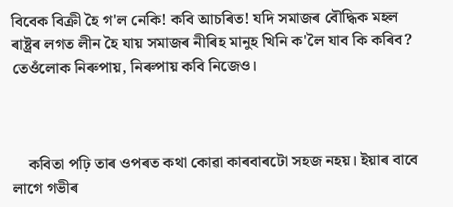বিবেক বিক্ৰী হৈ গ'ল নেকি! কবি আচৰিত! যদি সমাজৰ বৌদ্ধিক মহল ৰাষ্ট্ৰৰ লগত লীন হৈ যায় সমাজৰ নীৰিহ মানুহ খিনি ক'লৈ যাব কি কৰিব? তেওঁলোক নিৰুপায়, নিৰুপায় কবি নিজেও।



    কবিতা পঢ়ি তাৰ ওপৰত কথা কোৱা কাৰবাৰটো সহজ নহয়। ইয়াৰ বাবে লাগে গভীৰ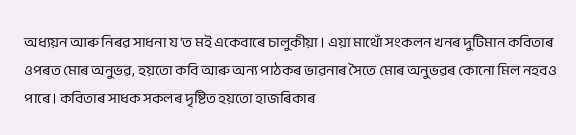অধ্যয়ন আৰু নিৰৱ সাধনা য'ত মই একেবাৰে চালুকীয়া । এয়া মাথোঁ সংকলন খনৰ দুটিমান কবিতাৰ ওপৰত মোৰ অনুভৱ, হয়তো কবি আৰু অন্য পাঠকৰ ভাৱনাৰ সৈতে মোৰ অনুভৱৰ কোনো মিল নহবও পাৰে। কবিতাৰ সাধক সকলৰ দৃষ্টিত হয়তো হাজৰিকাৰ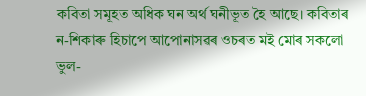কবিতা সমূহত অধিক ঘন অৰ্থ ঘনীভূত হৈ আছে। কবিতাৰ ন-শিকাৰু হিচাপে আপোনাসৱৰ ওচৰত মই মোৰ সকলো ভুল-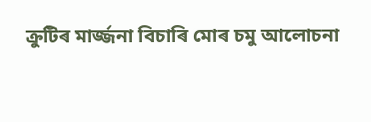ক্ৰুটিৰ মাৰ্জ্জনা বিচাৰি মোৰ চমু আলোচনা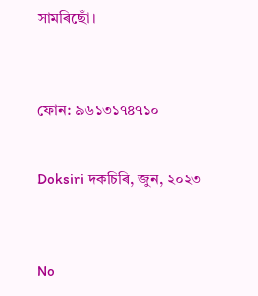সামৰিছোঁ।



ফোন: ৯৬১৩১৭৪৭১০


Doksiri দকচিৰি, জুন, ২০২৩



No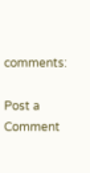comments:

Post a Comment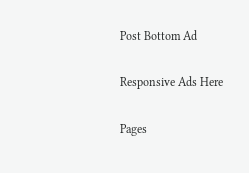Post Bottom Ad

Responsive Ads Here

Pages